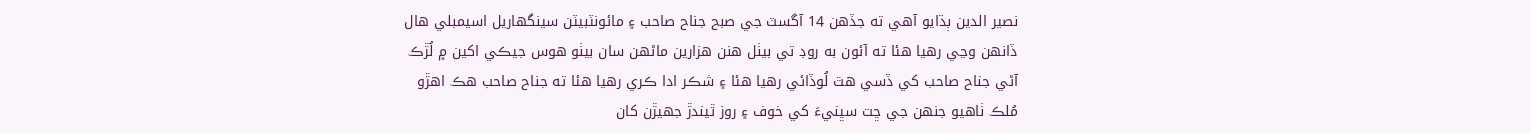نصير الدين ٻڌايو آهي ته جڏهن 14 آگسٽ جي صبح جناح صاحب ۽ مائونٽبيٽن سينگهاريل اسيمبلي هال ڏانهن وڃي رهيا هئا ته آئون به روڊ تي بيٺل هنن هزارين ماڻهن سان بيٺو هوس جيڪي اکين ۾ لُڙڪ آڻي جناح صاحب کي ڏسي هٿ لُوڏائي رهيا هئا ۽ شڪر ادا ڪري رهيا هئا ته جناح صاحب هڪ اهڙو مُلڪ ٺاهيو جنهن جي ڇت سڀنيءَ کي خوف ۽ روز ٿيندڙ جهيڙن کان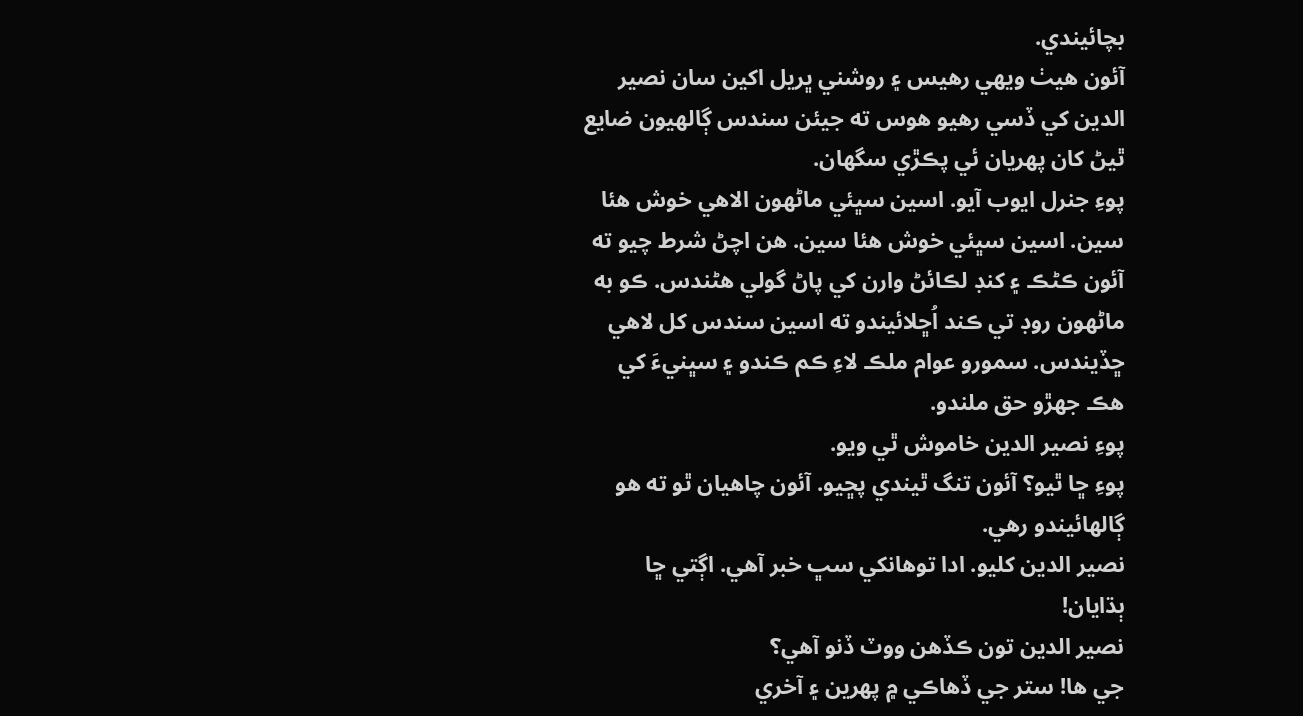بچائيندي.
آئون هيٺ ويهي رهيس ۽ روشني ڀريل اکين سان نصير الدين کي ڏسي رهيو هوس ته جيئن سندس ڳالهيون ضايع ٿيڻ کان پهريان ئي پڪڙي سگهان.
پوءِ جنرل ايوب آيو. اسين سڀئي ماڻهون الاهي خوش هئا سين. اسين سڀئي خوش هئا سين. هن اچڻ شرط چيو ته آئون ڪڻڪ ۽ کنڊ لڪائڻ وارن کي پاڻ گولي هڻندس. ڪو به ماڻهون روڊ تي ڪند اُڇلائيندو ته اسين سندس کل لاهي ڇڏيندس. سمورو عوام ملڪ لاءِ ڪم ڪندو ۽ سڀنيءَ کي هڪ جهڙو حق ملندو.
پوءِ نصير الدين خاموش ٿي ويو.
پوءِ ڇا ٿيو؟ آئون تنگ ٿيندي پڇيو. آئون چاهيان ٿو ته هو ڳالهائيندو رهي.
نصير الدين کليو. ادا توهانکي سڀ خبر آهي. اڳتي ڇا ٻڌايان!
نصير الدين تون ڪڏهن ووٽ ڏنو آهي؟
جي ها! ستر جي ڏهاڪي ۾ پهرين ۽ آخري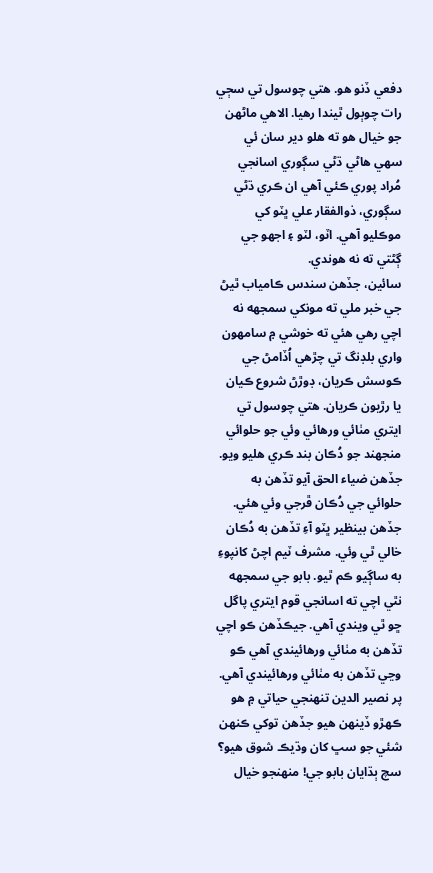دفعي ڏنو هو. هتي چوسول تي سڄي رات چوٻول ٿيندا رهيا. الاهي ماڻهن جو خيال هو ته هلو دير سان ئي سهي هاڻي ڌڻي سڳوري اسانجي مُراد پوري ڪئي آهي ان ڪري ڌڻي سڳوري، ذوالفقار علي ڀٽو کي موڪليو آهي. اٽو، لٽو ۽ اجهو جي ڳڻتي ته نه هوندي.
سائين، جڏهن سندس ڪامياب ٿيڻ جي خبر ملي ته مونکي سمجهه نه اچي رهي هئي ته خوشي ۾ سامهون واري بلڊنگ تي چڙهي اُڏامڻ جي ڪوسش ڪريان، ڊوڙڻ شروع ڪيان يا رڙيون ڪريان. هتي چوسول تي ايتري مٺائي ورهائي وئي جو حلوائي منجهند جو دُڪان بند ڪري هليو ويو.
جڏهن ضياء الحق آيو تڏهن به حلوائي جي دُڪان ڦرجي وئي هئي. جڏهن بينظير ڀٽو آءِ تڏهن به دُڪان خالي ٿي وئي. مشرف ٽيم اچڻ کانپوءِ به ساڳيو ڪم ٿيو. بابو جي سمجهه نٿي اچي ته اسانجي قوم ايتري پاگل ڇو ٿي ويندي آهي. جيڪڏهن ڪو اچي تڏهن به مٺائي ورهائيندي آهي ڪو وڃي تڏهن به مٺائي ورهائيندي آهي.
پر نصير الدين تنهنجي حياتي ۾ هو ڪهڙو ڏينهن هيو جڏهن توکي ڪنهن شئي جو سڀ کان وڌيڪ شوق هيو؟
سچ ٻڌايان بابو جي! منهنجو خيال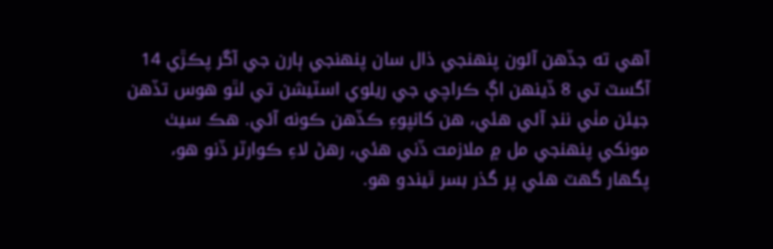آهي ته جڏهن آئون پنهنجي ذال سان پنهنجي ٻارن جي آڱر پڪڙي 14 آگسٽ تي 8 ڏينهن اڳ ڪراچي جي ريلوي اسٽيشن تي لٿو هوس تڏهن جيئن مٺي ننڊ آئي هئي، هن کانپوءِ ڪڏهن ڪونه آئي. هڪ سيٺ مونکي پنهنجي مل ۾ ملازمت ڏني هئي، رهڻ لاءِ ڪوارٽر ڏنو هو، پگهار گهٽ هئي پر گذر بسر ٿيندو هو.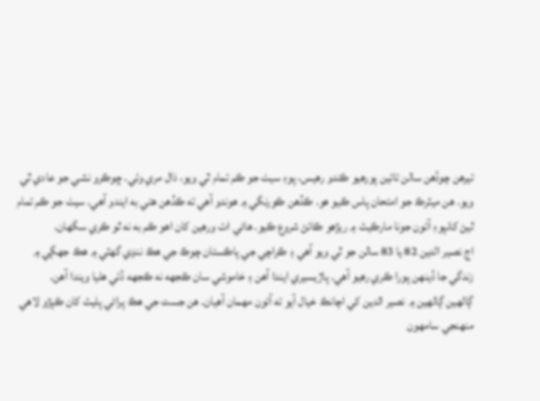تيرهن چوڏهن سالن تائين پورهيو ڪندو رهيس، پوءِ سيٺ جو ڪم تمام ٿي ويو، ذال مري وئي. ڇوڪرو نشي جو عادي ٿي ويو. هن ميٽرڪ جو امتحان پاس ڪيو هو. ڪڏهن ڪورنگي ۾ هوندو آهي ته ڪڏهن هتي به ايندو آهي. سيٺ جو ڪم تمام ٿيڻ کانپوءِ آئون جونا مارڪيٽ ۾ ريڙهو ڪائڻ شروع ڪيو. هاڻي اٺ ورهين کان اهو ڪم به نه ٿو ڪري سگهان.
اڄ نصير الدين 82 يا 83 سالن جو ٿي ويو آهي ۽ ڪراچي جي پاڪستان چوڪ جي هڪ ننڍي گهٽي ۾ هڪ جهڳي ۾ زندگي جا ڏينهن پورا ڪري رهيو آهي. پاڙيسيري ايندا آهن ۽ خاموشي سان ڪجهه نه ڪجهه ڏئي هليا ويندا آهن.
ڳالهين ڳالهين ۾ نصير الدين کي اچانڪ خيال آيو ته آئون مهمان آهيان. هن جست جي هڪ پراڻي پليٽ کان ڪپڙو لاهي منهنجي سامهون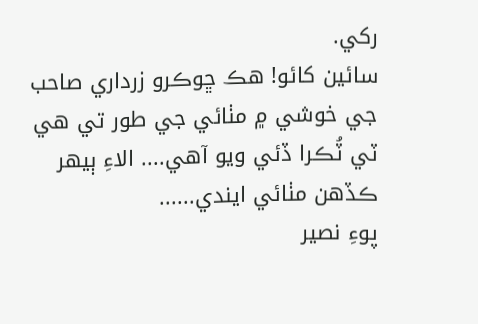رکي.
سائين کائو! هڪ ڇوڪرو زرداري صاحب جي خوشي ۾ مٺائي جي طور تي هي ٽي ٽُڪرا ڏئي ويو آهي.... الاءِ ٻيهر ڪڏهن مٺائي ايندي......
پوءِ نصير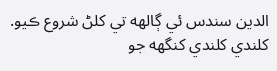الدين سندس ئي ڳالهه تي کلڻ شروع ڪيو. کلندي کلندي کنگهه جو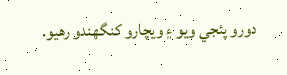دورو پئجي ويو ۽ ويچارو کنگهندو رهيو.